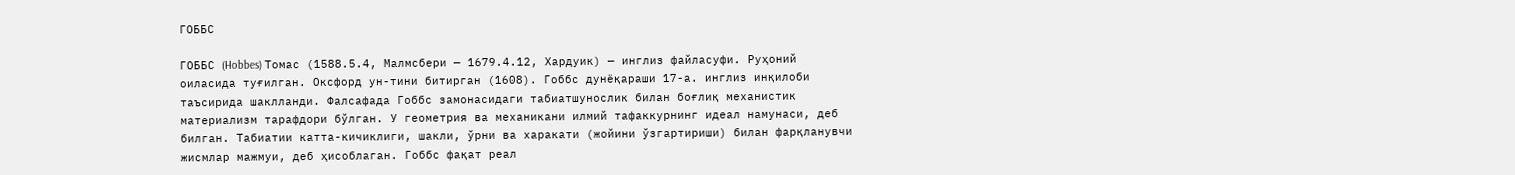ГОББС

ГОББС (Hobbes) Томас (1588.5.4, Малмсбери — 1679.4.12, Хардуик) — инглиз файласуфи. Руҳоний оиласида туғилган. Оксфорд ун-тини битирган (1608). Гоббс дунёқараши 17-а. инглиз инқилоби таъсирида шаклланди. Фалсафада Гоббс замонасидаги табиатшунослик билан боғлиқ механистик материализм тарафдори бўлган. У геометрия ва механикани илмий тафаккурнинг идеал намунаси, деб билган. Табиатии катта-кичиклиги, шакли, ўрни ва харакати (жойини ўзгартириши) билан фарқланувчи жисмлар мажмуи, деб ҳисоблаган. Гоббс фақат реал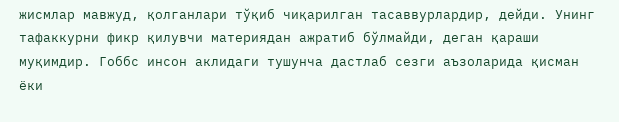жисмлар мавжуд, қолганлари тўқиб чиқарилган тасаввурлардир, дейди. Унинг тафаккурни фикр қилувчи материядан ажратиб бўлмайди, деган қараши муқимдир. Гоббс инсон аклидаги тушунча дастлаб сезги аъзоларида қисман ёки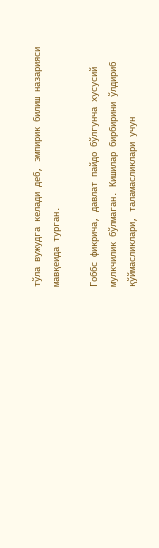тўла вужудга келади деб, эмпирик билиш назарияси мавқеида турган.

Гоббс фикрича, давлат пайдо бўлгунча хусусий мулкчилик бўлмаган. Кишилар бирбирини ўлдириб қўймасликлари, таламасликлари учун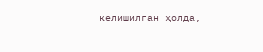келишилган ҳолда,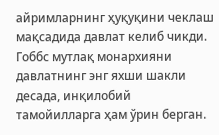айримларнинг ҳуқуқини чеклаш мақсадида давлат келиб чикди. Гоббс мутлақ монархияни давлатнинг энг яхши шакли десада, инқилобий тамойилларга ҳам ўрин берган.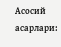Асосий асарлари: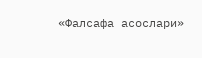«Фалсафа асослари»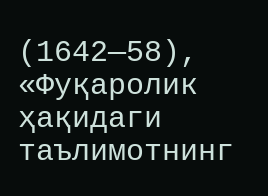(1642—58), «Фуқаролик ҳақидаги таълимотнинг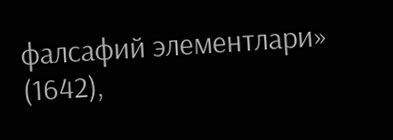фалсафий элементлари» (1642),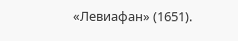«Левиафан» (1651).